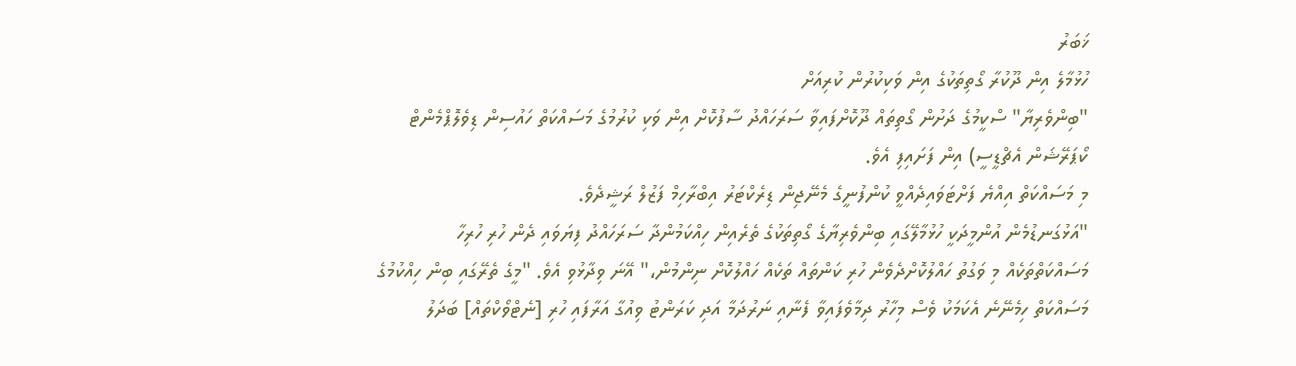ޚަބަރު
ހުޅުމާލެ އިން ދޫކުރާ ގޯތިތަކުގެ އިން ވަކިކުރުން ކުރިއަށް
"ބިންވެރިޔާ" ސްކީމުގެ ދަށުން ގޯތިތައް ދޫކޮށްފައިވާ ސަރަހައްދު ސާފުކޮށް އިން ވަކި ކުރުމުގެ މަސައްކަތް ހައުސިން ޑިވެލޮޕްމެންޓް ކޯޕަރޭޝަން އެޗްޑީސީ) އިން ފަށައިފި އެވެ.
މި މަސައްކަތް އިއްޔެ ފަށްޓަވައިދެއްވީ ކުންފުނީގެ މެނޭޖިން ޑިރެކްޓަރު އިބްރާހިމް ފަޒުލް ރަޝީދެވެ.
"އަޅުގަނޑުމެން އުންމީދަކީ ހުޅުމާލޭގައި ބިންވެރިޔާގެ ގޯތިތަކުގެ ތެރެއިން ހިއްކަމުންދާ ސަރަހައްދު ފިޔަވައި ދެން ހުރި ހުރިހާ މަސައްކަތްތަކެއް މި ވަގުތު ހައްލުކޮށްދެވެން ހުރި ކަންތައް ތަކެއް ހައްލުކޮށް ނިންމުން،" އޭނަ ވިދާޅުވި އެވެ. "މީގެ ތެރޭގައި ބިން ހިއްކުމުގެ މަސައްކަތް ހިމެނޭނެ އެކަމަކު ވެސް މިހާރު ދިމާވެފައިވާ ފެނާއި ނަރުދަމާ އަދި ކަރަންޓު ވިއުގާ އަރާފައި ހުރި [ނެޓްވޯކްތައް] ބަދަލު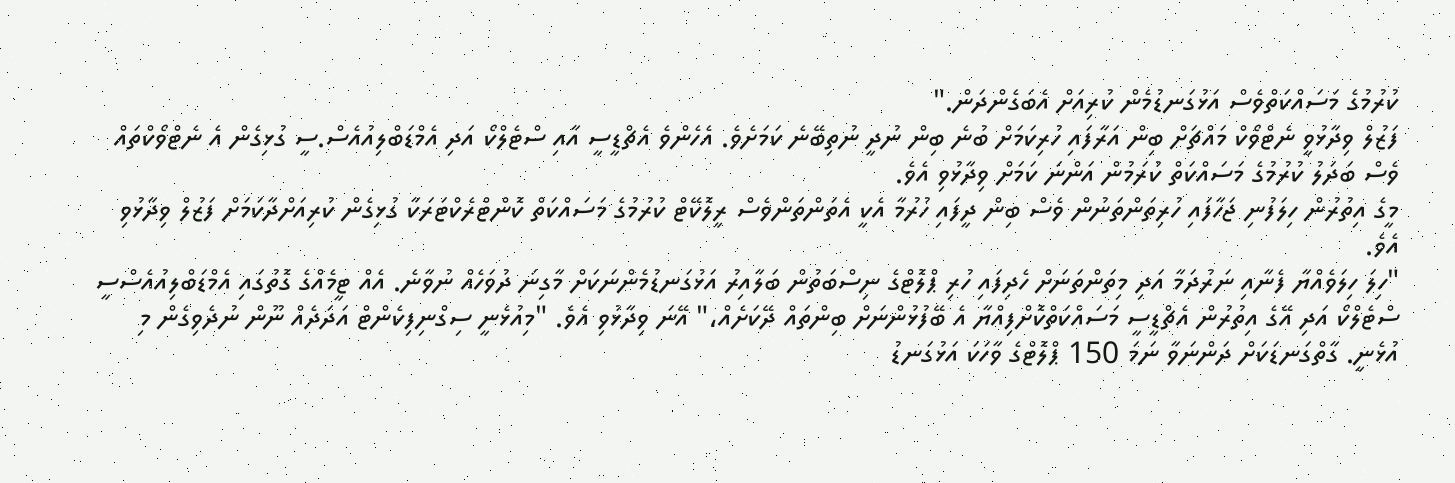ކުރުމުގެ މަސައްކަތްވެސް އަޅުގަނޑުމެން ކުރިއަށް އެބަގެންދަން."
ފަޒުލް ވިދާޅުވީ ނެޓްވޯކް މައްޗަށް ބިން އަރާފައި ހުރިކަމަށް ބުނެ ބިން ނުދީ ނުތިބޭނެ ކަމަށެވެ. އެހެންވެ އެޗްޑީސީ އާއި ސްޓެލްކޯ އަދި އެމްޑަބްލިއުއެސް.ސީ ގުޅިގެން އެ ނެޓްވޯކްތައް ވެސް ބަދަލު ކުރުމުގެ މަސައްކަތް ކުރަމުން އަންނަ ކަމަށް ވިދާޅުވި އެވެ.
މީގެ އިތުރުން ހިލަފުނި ޖަހާފައި ހުރިތަންތަނުން ވެސް ބިން ދީފައި ހުރުމާ އެކީ އެތަންތަންވެސް ރީލޮކޭޓް ކުރުމުގެ މަސައްކަތް ކޮންޓްރެކްޓަރަކާ ގުޅިގެން ކުރިއަށްދާކަމަށް ފަޒުލް ވިދާޅުވި އެވެ.
"ހިލަ ހިލަވެއްޔާ ފެނާއި ނަރުދަމާ އަދި މިތަންތަނަށް ހެދިފައި ހުރި ޕްލޮޓްގެ ނިސްބަތުން ބަލާއިރު އަޅުގަނޑުމެންނަކަށް މާގިނަ ދުވަހެއް ނުވާނެ. އެއް ޓީމެއްގެ ގޮތުގައި އެމްޑަބްލިއުއެސްސީ ސްޓެލްކޯ އަދި އޭގެ އިތުރުން އެޗްޑީސީ މަސައްކަތްކޮށްފިއްޔާ އެ ބޭފުޅުންނަށް ބިންތައް ދޭކަށެއް،" އޭނަ ވިދާޅުވި އެވެ. "މިއުޅެނީ ސިގްނިފިކެންޓް އަދަދެއް ނޫން ނުދެވިގެން މި އުޅެނީ. ގާތްގަނޑަކަށް ދަންނަވާ ނަމަ 150 ޕްލޮޓްގެ ވާހަކަ އަޅުގަނޑު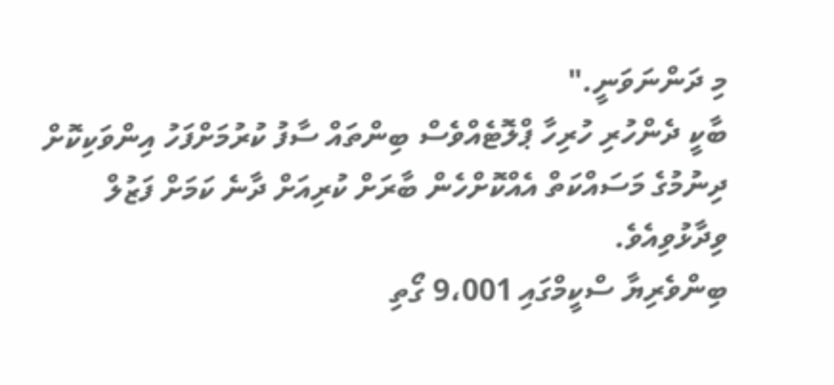މި ދަންނަވަނީ."
ބާކީ ދެންހުރި ހުރިހާ ޕްލޮޓެއްވެސް ބިންތައް ސާފު ކުރުމަށްފަހު އިންވަކިކޮށް ދިނުމުގެ މަސައްކަތް އެއްކޮށްހެން ބާރަށް ކުރިއަށް ދާނެ ކަމަށް ފަޒުލް ވިދާޅުވިއެވެ.
ބިންވެރިޔާ ސްކީމްގައި 9،001 ގޯތި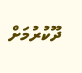ދޫކުރުމަށް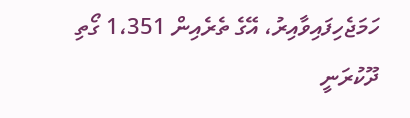ހަމަޖެހިފައިވާއިރު، އޭގެ ތެރެއިން 1،351 ގޯތި ދޫކުރަނީ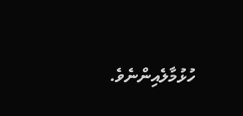ހުޅުމާލެއިންނެވެ.